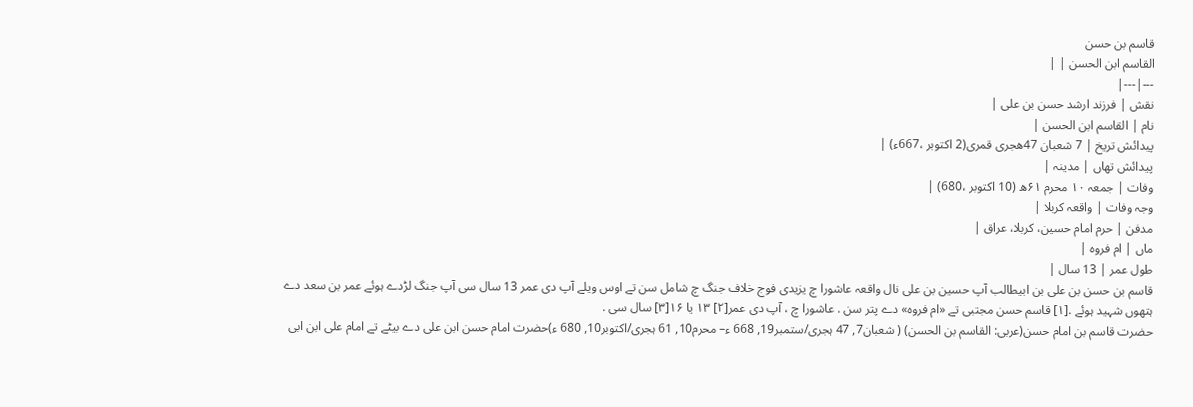قاسم بن حسن
القاسم ابن الحسن | |
---|---|
نقش | فرزند ارشد حسن بن علی |
نام | القاسم ابن الحسن |
پیدائش تریخ | 7 شعبان 47هجری قمری(2 اکتوبر ،667ء) |
پیدائش تھاں | مدینہ |
وفات | جمعہ ۱۰ محرم ۶۱ھ (10 اکتوبر ،680) |
وجہ وفات | واقعہ کربلا |
مدفن | حرم امام حسین، کربلا، عراق |
ماں | ام فروہ |
طول عمر | 13 سال |
قاسم بن حسن بن علی بن ابیطالب آپ حسین بن علی نال واقعہ عاشورا چ یزیدی فوج خلاف جنگ چ شامل سن تے اوس ویلے آپ دی عمر 13 سال سی آپ جنگ لڑدے ہوئے عمر بن سعد دے ہتھوں شہید ہوئے .[۱] قاسم حسن مجتبی تے «ام فروہ» دے پتر سن . عاشورا چ ، آپ دی عمر[۲] ۱۳ یا ۱۶[۳] سال سی .
حضرت قاسم بن امام حسن(عربی: القاسم بن الحسن) ( شعبان7, 47 ہجری/ستمبر19, 668 ء– محرم10, 61 ہجری/اکتوبر10, 680 ء)حضرت امام حسن ابن علی دے بیٹے تے امام علی ابن ابی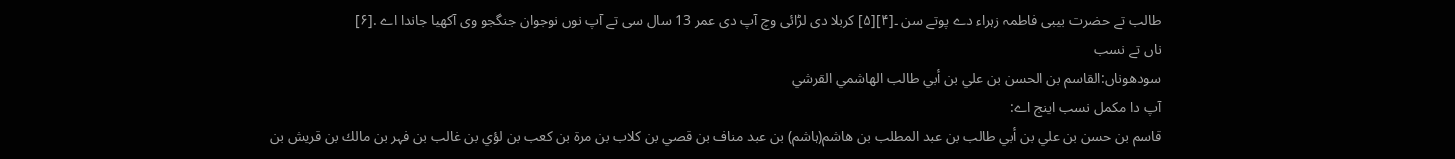طالب تے حضرت بیبی فاطمہ زہراء دے پوتے سن ۔[۴][۵] کربلا دی لڑائی وچ آپ دی عمر 13 سال سی تے آپ نوں نوجوان جنگجو وی آکھیا جاندا اے .[۶]
ناں تے نسب
سودھوناں:القاسم بن الحسن بن علي بن أبي طالب الهاشمي القرشي
آپ دا مکمل نسب اینج اے:
قاسم بن حسن بن علي بن أبي طالب بن عبد المطلب بن هاشم(ہاشم) بن عبد مناف بن قصي بن كلاب بن مرة بن كعب بن لؤي بن غالب بن فہر بن مالك بن قریش بن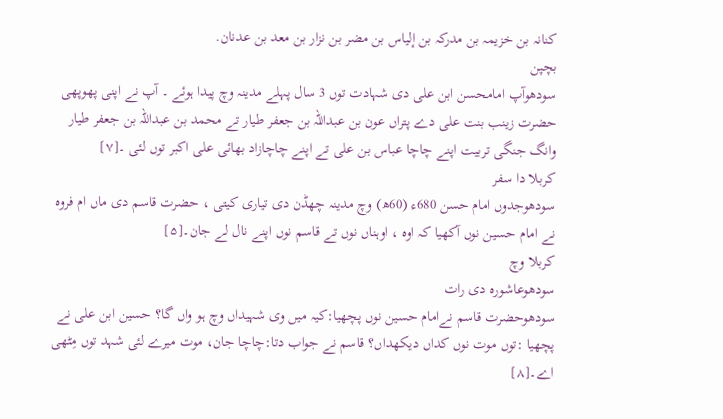كنانہ بن خزيمہ بن مدركہ بن إلياس بن مضر بن نزار بن معد بن عدنان.
بچپن
سودھوآپ امامحسن ابن علی دی شہادت توں 3 سال پہلے مدینہ وچ پیدا ہوئے ۔ آپ نے اپنی پھوپھی حضرت زینب بنت علی دے پتراں عون بن عبداللہ بن جعفر طیار تے محمد بن عبداللہ بن جعفر طیار وانگ جنگی تربیت اپنے چاچا عباس بن علی تے اپنے چاچازاد بھائی علی اکبر توں لئی ۔[۷]
کربلا دا سفر
سودھوجدوں امام حسن 680ء (60ھ) وچ مدینہ چھڈن دی تیاری کیتی ، حضرت قاسم دی ماں ام فروہ نے امام حسین نوں آکھیا کہ اوہ ، اوہناں نوں تے قاسم نوں اپنے نال لے جان۔[۵]
کربلا وچ
سودھوعاشورہ دی رات
سودھوحضرت قاسم نےامام حسین نوں پچھیا:کیہ میں وی شہیداں وچ ہو واں گا؟ حسین ابن علی نے پچھیا :توں موت نوں کداں دیکھداں؟ قاسم نے جواب دتا:چاچا جان، موت میرے لئی شہد توں مِٹھی اے۔[۸]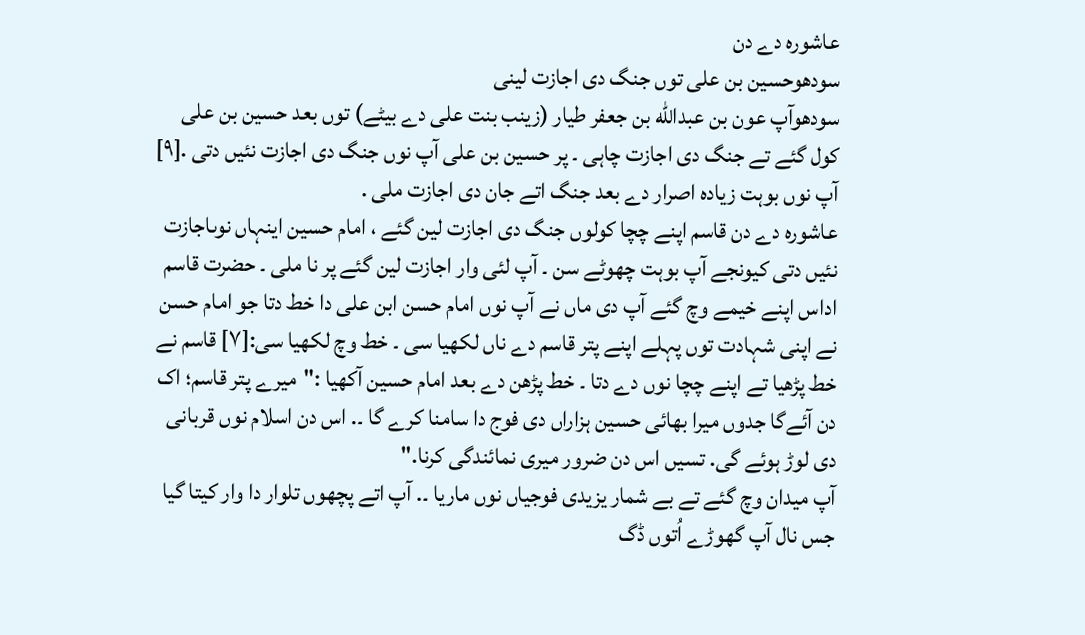عاشورہ دے دن
سودھوحسین بن علی توں جنگ دی اجازت لینی
سودھوآپ عون بن عبدالله بن جعفر طیار (زینب بنت علی دے بیٹے) توں بعد حسین بن علی کول گئے تے جنگ دی اجازت چاہی ۔ پر حسین بن علی آپ نوں جنگ دی اجازت نئیں دتی .[۹] آپ نوں بوہت زیادہ اصرار دے بعد جنگ اتے جان دی اجازت ملی .
عاشورہ دے دن قاسم اپنے چچا کولوں جنگ دی اجازت لین گئے ، امام حسین اینہاں نوںاجازت نئیں دتی کیونجے آپ بوہت چھوٹے سن ۔ آپ لئی وار اجازت لین گئے پر نا ملی ۔ حضرت قاسم اداس اپنے خیمے وچ گئے آپ دی ماں نے آپ نوں امام حسن ابن علی دا خط دتا جو امام حسن نے اپنی شہادت توں پہلے اپنے پتر قاسم دے ناں لکھیا سی ۔ خط وچ لکھیا سی:[۷] قاسم نے خط پڑھیا تے اپنے چچا نوں دے دتا ۔ خط پڑھن دے بعد امام حسین آکھیا :"میرے پتر قاسم؛ اک دن آئےگا جدوں میرا بھائی حسین ہزاراں دی فوج دا سامنا کرے گا ۔. اس دن اسلام نوں قربانی دی لوڑ ہوئے گی. تسیں اس دن ضرور میری نمائندگی کرنا."
آپ میدان وچ گئے تے بے شمار یزیدی فوجیاں نوں ماریا ۔. آپ اتے پچھوں تلوار دا وار کیتا گیا جس نال آپ گھوڑے اُتوں ڈگ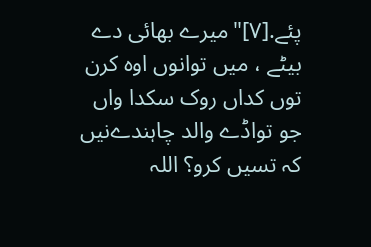پئے.[۷]"میرے بھائی دے بیٹے ، میں توانوں اوہ کرن توں کداں روک سکدا واں جو تواڈے والد چاہندےنیں کہ تسیں کرو؟ اللہ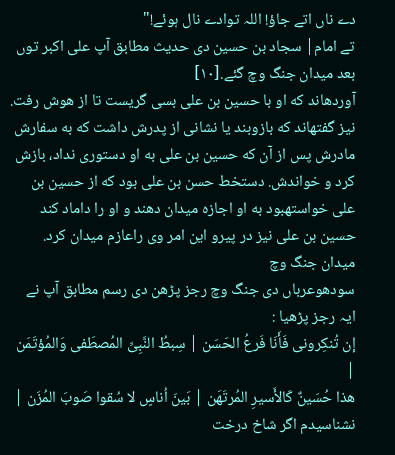دے ناں اتے جاؤ! اللہ توادے نال ہوئے!"
تے امام| سجاد بن حسین دی حدیث مطابق آپ علی اکبر توں بعد میدان جنگ وچ گئے.[۱۰]
آوردهاند که او با حسین بن علی بسی گریست تا از هوش رفت. نیز گفتهاند که بازوبند یا نشانی از پدرش داشت که به سفارش مادرش پس از آن که حسین بن علی به او دستوری نداد، بازش کرد و خواندش. دستخط حسن بن علی بود که از حسین بن علی خواستهبود به او اجازه میدان دهند و او را داماد کند حسین بن علی نیز در پیرو این امر وی راعازم میدان کرد.
میدان جنگ وچ
سودھوعرباں دی جنگ وچ رجز پڑھن دی رسم مطابق آپ نے ایہ رجز پڑھیا :
إن تُنكِرونی فَأَنَا فَرعُ الحَسَن | سِبطُ النَّبِیِّ المُصطَفى وَالمُؤتَمَن |
هذا حُسَینٌ كَالأَسیرِ المُرتَهَن | بَینَ اُناسٍ لا سُقوا صَوبَ المُزَن |
نشناسیدم اگر شاخ درخت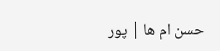حسن ام ها | پور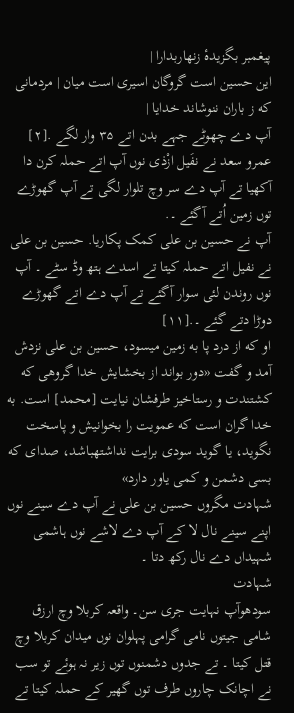پیغمبر بگزیدهٔ زنهاربدارا |
این حسین است گروگان اسیری است میان | مردمانی که ز باران ننوشاند خدایا |
آپ دے چھوٹے جہے بدن اتے ۳۵ وار لگے .[۲]
عمرو سعد نے نفَیل ازْذی نوں آپ اتے حملہ کرن دا آکھیا تے آپ دے سر وچ تلوار لگی تے آپ گھوڑے توں زمین اُتے آگئے ۔.
آپ نے حسین بن علی کمک پکاریا. حسین بن علی نے نفیل اتے حملہ کیتا تے اسدے ہتھ وڈ سٹے ۔ آپ نوں روندن لئی سوار آگئے تے آپ دے اتے گھوڑے دوڑا دتے گئے ۔.[۱۱]
او که از درد پا به زمین میسود، حسین بن علی نزدش آمد و گفت «دور بواند از بخشایش خدا گروهی که کشتندت و رستاخیز طرفشان نیایت [محمد] است. به خدا گران است که عمویت را بخوانیش و پاسخت نگوید، یا گوید سودی برایت نداشتهباشد، صدای که بسی دشمن و کمی یاور دارد»
شہادت مگروں حسین بن علی نے آپ دے سینے نوں اپنے سینے نال لا کے آپ دے لاشے نوں ہاشمی شہیداں دے نال رکھ دتا ۔
شہادت
سودھوآپ نہایت جری سن۔ واقعہ کربلا وچ ارزق شامی جیتوں نامی گرامی پہلوان نوں میدان کربلا وچ قتل کیتا ۔ تے جدوں دشمنوں توں زیر نہ ہوئے تو سب نے اچانک چاروں طرف توں گھیر کے حملہ کیتا تے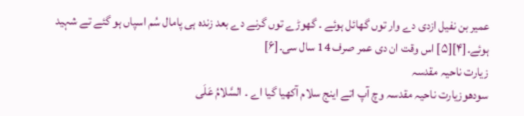عمیر بن نفیل ازدی دے وار توں گھائل ہوئے ۔ گھوڑے توں گرنے دے بعد زندہ ہی پامال سُم اسپاں ہو گئے تے شہید ہوئے۔[۴][۵] اس وقت ان دی عمر صرف 14 سال سی۔[۶]
زیارت ناحیہ مقدسہ
سودھوزیارت ناحیہ مقدسہ وچ آپ اتے اینج سلام آکھیا گیا اے ۔ السَّلامُ عَلَى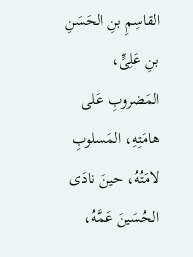القاسِمِ بنِ الحَسَنِ بنِ عَلِیٍّ، المَضروبِ عَلى هامَتِهِ، المَسلوبِ لامَتُهُ، حینَ نادَى الحُسَینَ عَمَّهُ،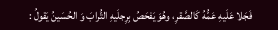فَجَلا عَلَیهِ عَمُّهُ كَالصَّقرِ، وهُوَ یَفحَصُ بِرِجلَیهِ التُّرابَ وَ الحُسَینُ یَقولُ :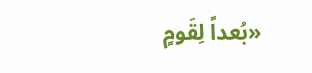«بُعداً لِقَومٍ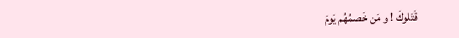قَتَلوكَ ! و مَن خَصمُهُم یَومَ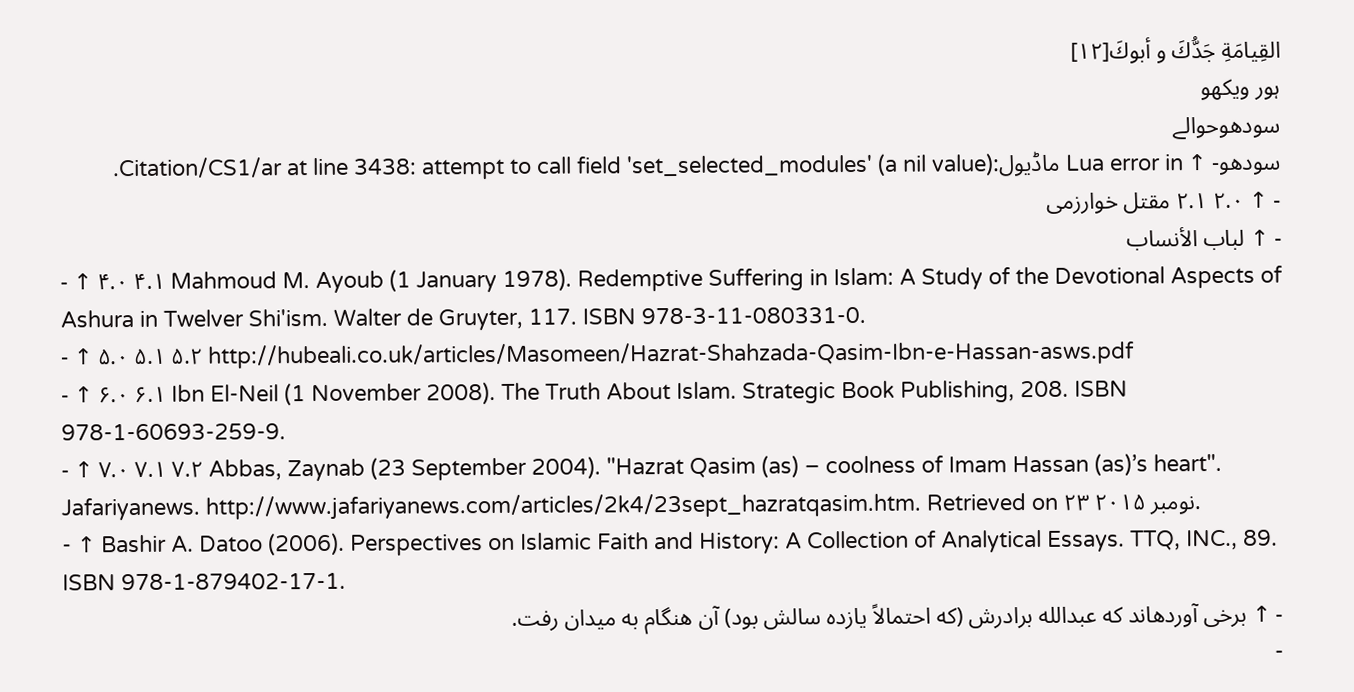القِیامَةِ جَدُّكَ و أبوكَ[۱۲]
ہور ویکھو
سودھوحوالے
سودھو- ↑ Lua error in ماڈیول:Citation/CS1/ar at line 3438: attempt to call field 'set_selected_modules' (a nil value).
- ↑ ۲.۰ ۲.۱ مقتل خوارزمی
- ↑ لباب الأنساب
- ↑ ۴.۰ ۴.۱ Mahmoud M. Ayoub (1 January 1978). Redemptive Suffering in Islam: A Study of the Devotional Aspects of Ashura in Twelver Shi'ism. Walter de Gruyter, 117. ISBN 978-3-11-080331-0.
- ↑ ۵.۰ ۵.۱ ۵.۲ http://hubeali.co.uk/articles/Masomeen/Hazrat-Shahzada-Qasim-Ibn-e-Hassan-asws.pdf
- ↑ ۶.۰ ۶.۱ Ibn El-Neil (1 November 2008). The Truth About Islam. Strategic Book Publishing, 208. ISBN 978-1-60693-259-9.
- ↑ ۷.۰ ۷.۱ ۷.۲ Abbas, Zaynab (23 September 2004). "Hazrat Qasim (as) – coolness of Imam Hassan (as)’s heart". Jafariyanews. http://www.jafariyanews.com/articles/2k4/23sept_hazratqasim.htm. Retrieved on ۲۳ نومبر ۲۰۱۵.
- ↑ Bashir A. Datoo (2006). Perspectives on Islamic Faith and History: A Collection of Analytical Essays. TTQ, INC., 89. ISBN 978-1-879402-17-1.
- ↑ برخی آوردهاند که عبدالله برادرش (که احتمالاً یازده سالش بود) آن هنگام به میدان رفت.
-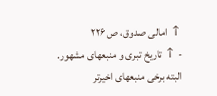↑ امالی صدوق، ص ۲۲۶
- ↑ تاریخ تبری و منبعهای مشهور. البته برخی منبعهای اخیرتر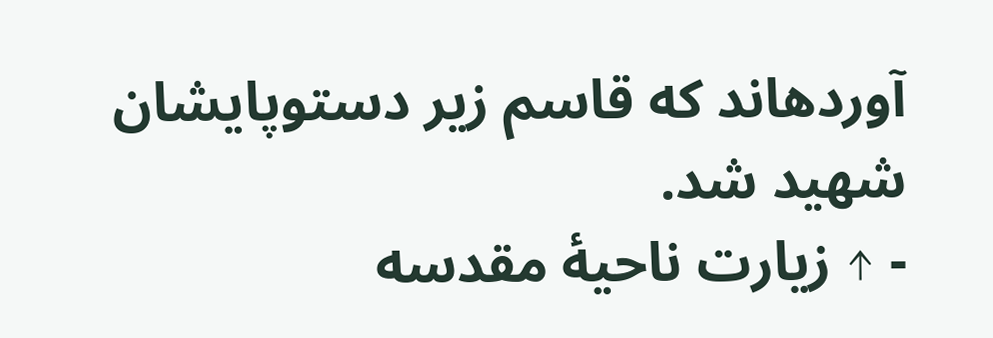آوردهاند که قاسم زیر دستوپایشان شهید شد.
- ↑ زیارت ناحیهٔ مقدسه